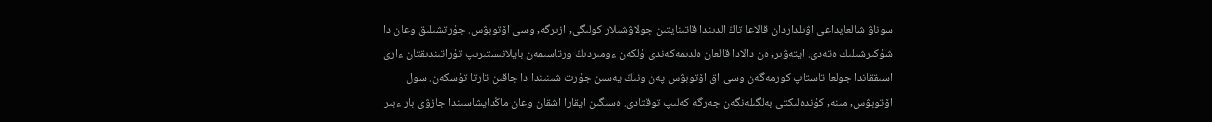سوناۋ شالعايداعى اۋىلداردان قالاعا تاڭ الدىندا قاتىنايتىن جولاۋشىلار كولىگى, ازىرگە, وسى اۆتوبۋس. جۇرتشىلىق وعان دا شۇكىرشىلىك ەتەدى. ايتەۋىر, ەن دالادا قالعان ەلدىمەكەندى ۇلكەن ءومىردىڭ ورتاسىمەن بايلانىستىرىپ تۇراتىندىقتان ءارى اسىققاندا جولعا تاستاپ كورمەگەن وسى اق اۆتوبۋس پەن ونىڭ يەسىن جۇرت شىنىندا دا جاقىن تارتا تۇسكەن. سول اۆتوبۋس, مىنە, كۇندەلىكتى بەلگىلەنگەن جەرگە كەلىپ توقتادى. ەسىگىن ايقارا اشقان وعان ماڭدايشاسىندا جازۋى بار ءبىر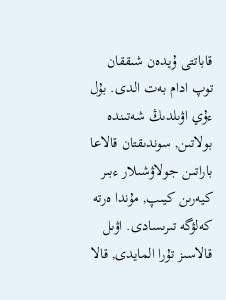قاباتتى ۇيدەن شىققان توپ ادام بەت الدى. بۇل ءۇي اۋىلدىڭ شەتىندە بولاتىن, سوندىقتان قالاعا باراتىن جولاۋشىلار ءبىر كيەرىن كيىپ, مۇندا ەرتە كەلۋگە تىرىسادى. اۋىل قالاسىز تۇرا المايدى, قالا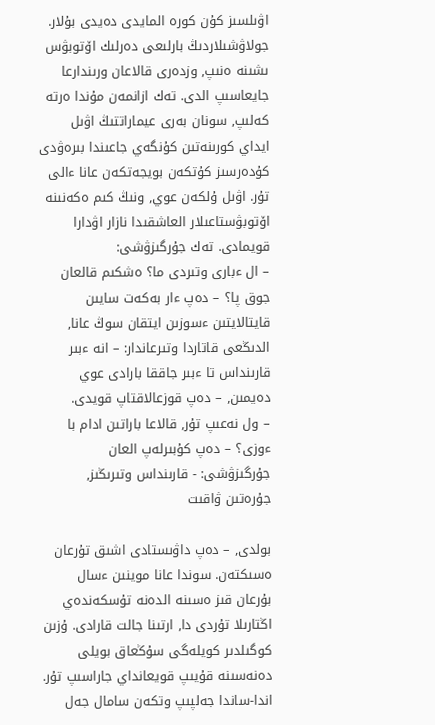اۋىلسىز كۇن كورە المايدى دەيدى بۇلار.
جولاۋشىلاردىڭ بارلىعى دەرلىك اۆتوبۋس ىشىنە ەنىپ, وزدەرى قالاعان ورىندارعا جايعاسىپ الدى. تەك ازانمەن مۇندا ەرتە كەلىپ, سونان بەرى عيماراتتىڭ اۋىل ايداي كورىنەتىن كۇنگەي جاعىندا بىرەۋدى كۇدەرسىز كۇتكەن بويجەتكەن عانا ءالى تۇر. اۋىل ۇلكەن عوي, ونىڭ كىم ەكەنىنە اۆتوبۋستاعىلار العاشقىدا نازار اۋدارا قويمادى. تەك جۇرگىزۋشى:
– ال ءبارى وتىردى ما؟ ەشكىم قالعان جوق پا؟ – دەپ ءار بەكەت سايىن قايتالايتىن ءسوزىن ايتقان سوڭ عانا, الدىڭعى قاتاردا وتىرعاندار: – انە ءبىر قارىنداس تا ءبىر جاققا بارادى عوي دەيمىن, – دەپ قوزعالاقتاپ قويدى.
– ول نەعىپ تۇر, قالاعا باراتىن ادام با ءوزى؟ – دەپ كۇبىرلەپ العان جۇرگىزۋشى: - قارىنداس وتىرىڭىز, جۇرەتىن ۋاقىت

بولدى, – دەپ داۋىستادى اشىق تۇرعان ەسىكتەن. سوندا عانا موينىن ءسال بۇرعان قىز ەسىنە الدەنە تۇسكەندەي اڭتارىلا تۇردى دا, ارتىنا جالت قارادى. ۇزىن كوگىلدىر كويلەگى سۇڭعاق بويلى دەنەسىنە قۇيىپ قويعانداي جاراسىپ تۇر. اندا-ساندا جەلپىپ وتكەن سامال جەل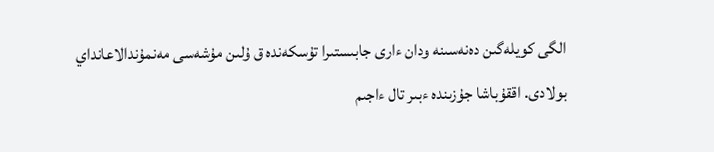الگى كويلەگىن دەنەسىنە ودان ءارى جابىستىرا تۇسكەندە ق ۇلىن مۇشەسى مەنمۇندالاعانداي بولادى. اققۇباشا جۇزىندە ءبىر تال ءاجىم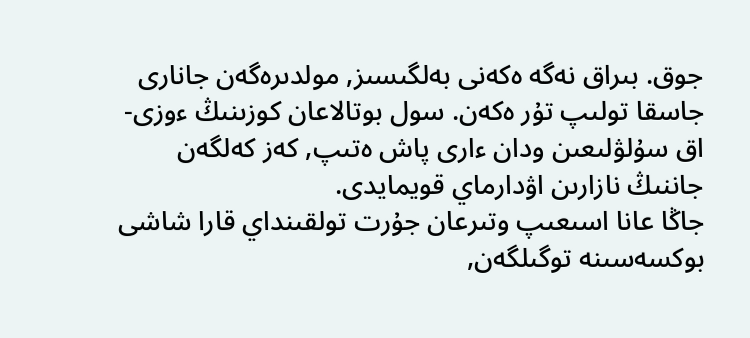جوق. بىراق نەگە ەكەنى بەلگىسىز, مولدىرەگەن جانارى جاسقا تولىپ تۇر ەكەن. سول بوتالاعان كوزىنىڭ ءوزى-اق سۇلۋلىعىن ودان ءارى پاش ەتىپ, كەز كەلگەن جاننىڭ نازارىن اۋدارماي قويمايدى.
جاڭا عانا اسىعىپ وتىرعان جۇرت تولقىنداي قارا شاشى بوكسەسىنە توگىلگەن,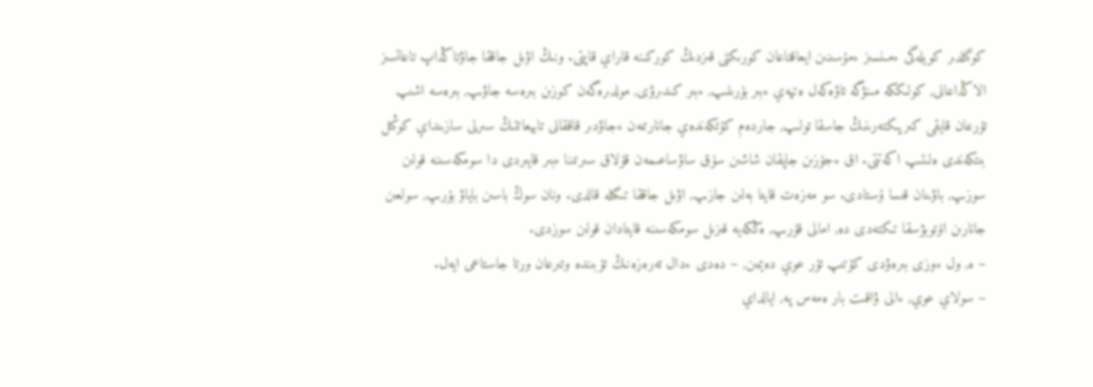كوگىلدىر كويلەگى ءمىنسىز ءمۇسىنىن ايعاقتاعان كورىكتى قىزدىڭ كوركىنە قاراي قاپتى. ونىڭ اۋىل جاققا جاۋتاڭداپ تاعاتسىز الاڭداعانى, كولىككە مىنۋگە تاۋەكەل ەتپەي ءبىر بۇرىلىپ, ءبىر كىدىرۋى, مولدىرەگەن كوزىن بىرەسە جاۋىپ, بىرەسە اشىپ تۇرعان قايقى كىرپىكتەرىنىڭ جاسقا تولىپ, جاردەم كۇتكەندەي جانارىمەن ءجاۋدىر قاققانى تابيعاتتىڭ سىرلى سازىنداي كوڭىل بىتكەندى ەلىتىپ اكەتتى. اق ءجۇزىن جاپقان شاشىن سۇق ساۋساعىمەن قۇلاق سىرتىنا ءبىر قايىردى دا سومكەسىنە قولىن سوزىپ, باۋىنان قىسا ۇستادى. سو مەزەت قايتا بەلىن جازىپ, اۋىل جاققا تىگىلە قالدى. ونان سوڭ باسىن باياۋ بۇرىپ, سولعىن جانارىن اۆتوبۋسقا تىكتەدى دە, امالى قۇرىپ, ەڭكەيە قىزىل سومكەسىنە قايتادان قولىن سوزدى.
– ە, ول ءوزى بىرەۋدى كۇتىپ تۇر عوي دەيمىن, – دەدى ءدال تەرەزەنىڭ تۇبىندە وتىرعان ورتا جاستاعى ايەل.
– سولاي عوي, ءالى ۋاقىت بار ەمەس پە, ايالداي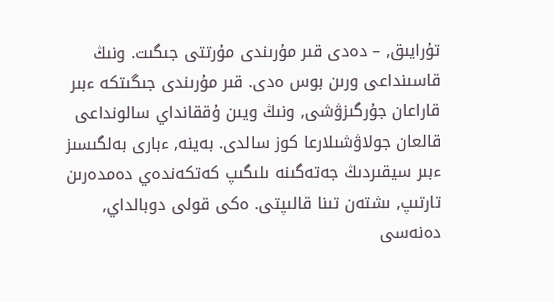تۇرايىق, – دەدى قىر مۇرىندى مۇرتتى جىگىت. ونىڭ قاسىنداعى ورىن بوس ەدى. قىر مۇرىندى جىگىتكە ءبىر قاراعان جۇرگىزۋشى, ونىڭ ويىن ۇققانداي سالونداعى قالعان جولاۋشىلارعا كوز سالدى. بەينە, ءبارى بەلگىسىز ءبىر سيقىردىڭ جەتەگىنە ىلىگىپ كەتكەندەي دەمدەرىن تارتىپ, ىشتەن تىنا قالىپتى. ەكى قولى دوبالداي, دەنەسى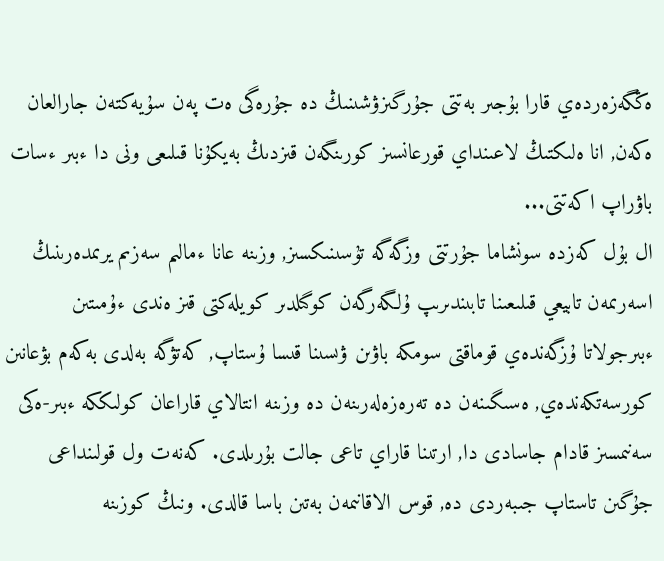ەڭگەزەردەي قارا بۇجىر بەتتى جۇرگىزۋشىنىڭ دە جۇرەگى ەت پەن سۇيەكتەن جارالعان ەكەن, انا ەلىكتىڭ لاعىنداي قورعانسىز كورىنگەن قىزدىڭ بەيكۇنا قىلىعى ونى دا ءبىر ءسات باۋراپ اكەتتى...
ال بۇل كەزدە سونشاما جۇرتتى وزگەگە تۇسىنىكسىز, وزىنە عانا ءمالىم سەزىم يرىمدەرىنىڭ اسەرىمەن تابيعي قىلىعىنا تابىندىرىپ ۇلگەرگەن كوگىلدىر كويلەكتى قىز ەندى ءۇمىتىن ءبىرجولاتا ۇزگەندەي قوماقتى سومكە باۋىن ۋىسىنا قىسا ۇستاپ, كەتۋگە بەلدى بەكەم بۋعانىن كورسەتكەندەي, ەسىگىنەن دە تەرەزەلەرىنەن دە وزىنە انتالاي قاراعان كولىككە ءبىر-ەكى سەنىمسىز قادام جاسادى دا, ارتىنا قاراي تاعى جالت بۇرىلدى. كەنەت ول قولىنداعى جۇگىن تاستاپ جىبەردى دە, قوس الاقانىمەن بەتىن باسا قالدى. ونىڭ كوزىنە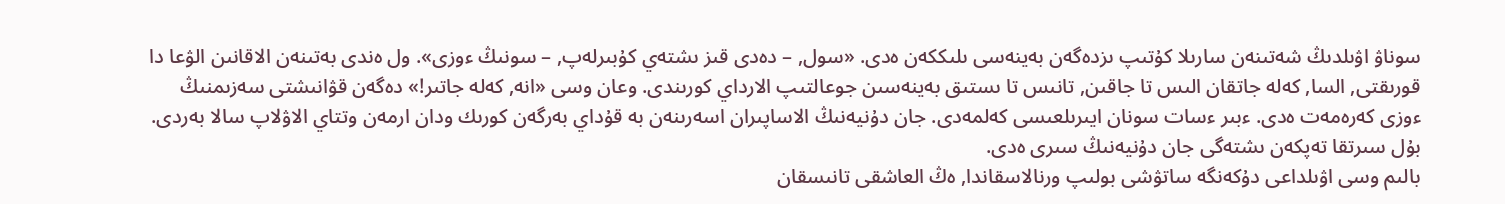سوناۋ اۋىلدىڭ شەتىنەن سارىلا كۇتىپ ىزدەگەن بەينەسى ىلىككەن ەدى. «سول, – دەدى قىز ىشتەي كۇبىرلەپ, – سونىڭ ءوزى». ول ەندى بەتىنەن الاقانىن الۋعا دا قورىقتى, السا, كەلە جاتقان الىس تا جاقىن, تانىس تا ىستىق بەينەسىن جوعالتىپ الارداي كورىندى. وعان وسى «انە, كەلە جاتىر!» دەگەن قۋانىشتى سەزىمنىڭ ءوزى كەرەمەت ەدى. ءبىر ءسات سونان ايىرىلعىسى كەلمەدى. جان دۇنيەنىڭ الاساپىران اسەرىنەن بە قۇداي بەرگەن كورىك ودان ارمەن وتتاي الاۋلاپ سالا بەردى. بۇل سىرتقا تەپكەن ىشتەگى جان دۇنيەنىڭ سىرى ەدى.
بالىم وسى اۋىلداعى دۇكەنگە ساتۋشى بولىپ ورنالاسقاندا, ەڭ العاشقى تانىسقان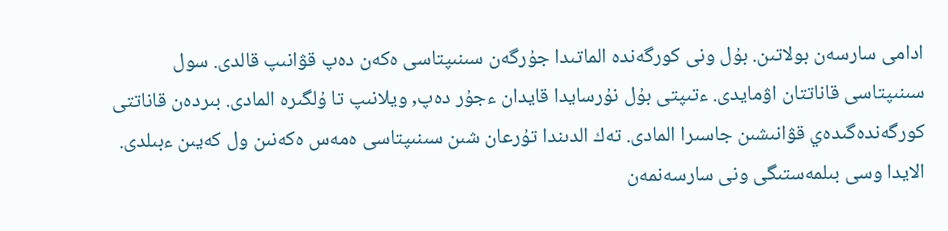ادامى سارسەن بولاتىن. بۇل ونى كورگەندە الماتىدا جۇرگەن سىنىپتاسى ەكەن دەپ قۋانىپ قالدى. سول سىنىپتاسى قاناتتان اۋمايدى. ءتىپتى بۇل نۇرسايدا قايدان ءجۇر دەپ, ويلانىپ تا ۇلگىرە المادى. بىردەن قاناتتى كورگەندەگىدەي قۋانىشىن جاسىرا المادى. تەك الدىندا تۇرعان شىن سىنىپتاسى ەمەس ەكەنىن ول كەيىن ءبىلدى. الايدا وسى بىلمەستىگى ونى سارسەنمەن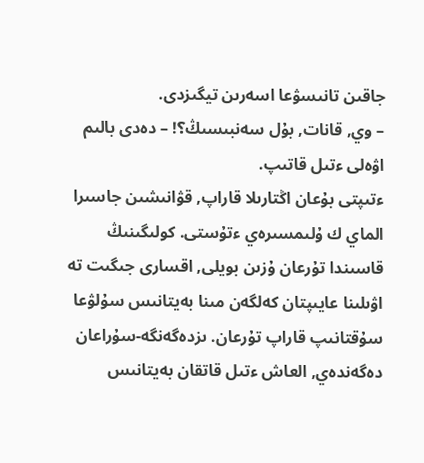جاقىن تانىسۋعا اسەرىن تيگىزدى.
– وي, قانات, بۇل سەنبىسىڭ؟! – دەدى بالىم اۋەلى ءتىل قاتىپ.
ءتىپتى بۇعان اڭتارىلا قاراپ, قۋانىشىن جاسىرا الماي ك ۇلىمسىرەي ءتۇستى. كولىگىنىڭ قاسىندا تۇرعان ۇزىن بويلى, اقسارى جىگىت تە اۋىلىنا عايىپتان كەلگەن مىنا بەيتانىس سۇلۋعا سۇقتانىپ قاراپ تۇرعان. ىزدەگەنگە-سۇراعان دەگەندەي, العاش ءتىل قاتقان بەيتانىس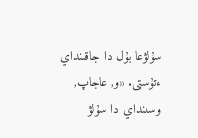سۇلۋعا بۇل دا جاقىنداي ءتۇستى. «و, عاجاپ, وسىنداي دا سۇلۋ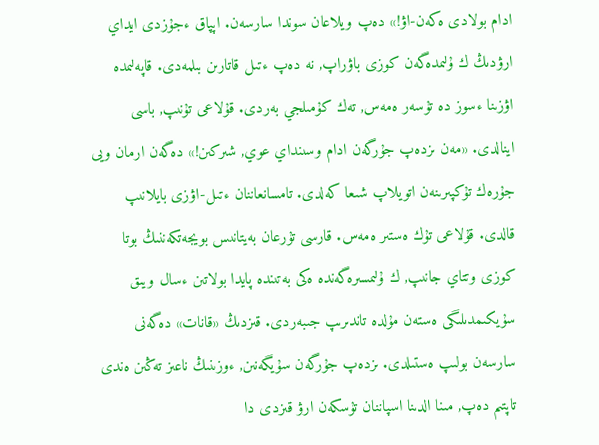ادام بولادى ەكەن-اۋ!» دەپ ويلاعان سوندا سارسەن. اپپاق ءجۇزدى ايداي ارۋدىڭ ك ۇلىمدەگەن كوزى باۋراپ, نە دەپ ءتىل قاتارىن بىلمەدى. قاپەلىمدە اۋزىنا ءسوز دە تۇسەر ەمەس, تەك كۇمىلجي بەردى. قۇلاعى تۇنىپ, باسى اينالدى. «مەن ىزدەپ جۇرگەن ادام وسىنداي عوي, شىركىن!» دەگەن ارمان ويى جۇرەك تۇكپىرىنەن اتويلاپ شىعا كەلدى. تامسانعاننان ءتىل-اۋزى بايلانىپ قالدى. قۇلاعى تۇك ەستىر ەمەس. قارسى تۇرعان بەيتانىس بويجەتكەننىڭ بوتا كوزى وتتاي جانىپ, ك ۇلىمسىرەگەندە ەكى بەتىندە پايدا بولاتىن ءسال ويىق سۇيكىمدىلىگى ەستەن مۇلدە تاندىرىپ جىبەردى. قىزدىڭ «قانات» دەگەنى سارسەن بولىپ ەستىلدى. ىزدەپ جۇرگەن سۇيگەنىن, ءوزىنىڭ ناعىز تەڭىن ەندى تاپتىم دەپ, مىنا الدىنا اسپاننان تۇسكەن ارۋ قىزدى دا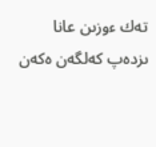تەك ءوزىن عانا ىزدەپ كەلگەن ەكەن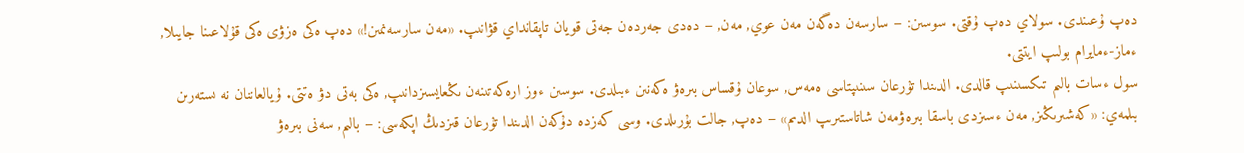دەپ ۇعىندى. سولاي دەپ ۇقتى. سوسىن: – سارسەن دەگەن مەن عوي, مەن, – دەدى جەردەن جەتى قويان تاپقانداي قۋانىپ. «مەن سارسەنمىن!» دەپ ەكى ەزۋى ەكى قۇلاعىنا جايىلا, ءماز-ءمايرام بولىپ ايتتى.
سول ءسات بالىم تىكسىنىپ قالدى. الدىندا تۇرعان سىنىپتاسى ەمەس, سوعان ۇقساس بىرەۋ ەكەنىن ءبىلدى. سوسىن ءوز ارەكەتىنەن ىڭعايسىزدانىپ, ەكى بەتى دۋ ەتتى. ۇيالعاننان نە ىستەرىن بىلمەي: «كەشىرىڭىز, مەن ءسىزدى باسقا بىرەۋمەن شاتاستىرىپ الدىم» – دەپ, جالت بۇرىلدى. وسى كەزدە دۇكەن الدىندا تۇرعان قىزدىڭ اپكەسى: – بالىم, سەنى بىرەۋ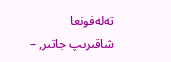تەلەفونعا شاقىرىپ جاتىر, –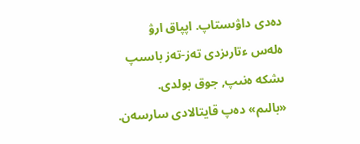دەدى داۋىستاپ. اپپاق ارۋ ەلەس ءتارىزدى تەز-تەز باسىپ ىشكە ەنىپ, جوق بولدى.
«بالىم» دەپ قايتالادى سارسەن.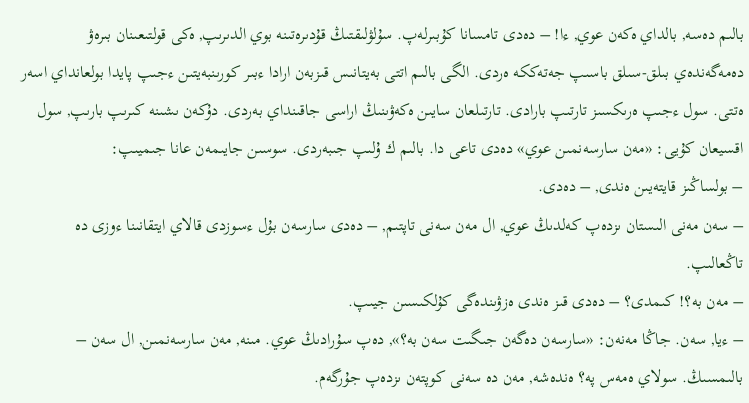بالىم دەسە, بالداي ەكەن عوي, ءا! – دەدى تامسانا كۇبىرلەپ. سۇلۋلىقتىڭ قۇدىرەتىنە بوي الدىرىپ, ەكى قولتىعىنان بىرەۋ دەمەگەندەي بىلق-سىلق باسىپ جەتەككە ەردى. الگى بالىم اتتى بەيتانىس قىزبەن ارادا ءبىر كورىنبەيتىن ءجىپ پايدا بولعانداي اسەر ەتتى. سول ءجىپ ەرىكسىز تارتىپ بارادى. تارتىلعان سايىن ەكەۋىنىڭ اراسى جاقىنداي بەردى. دۇكەن ىشىنە كىرىپ بارىپ, سول اقسيعان كۇيى: «مەن سارسەنمىن عوي» دەدى تاعى دا. بالىم ك ۇلىپ جىبەردى. سوسىن جايىمەن عانا جىميىپ:
– بولساڭىز قايتەيىن ەندى, – دەدى.
– سەن مەنى الىستان ىزدەپ كەلدىڭ عوي, ال مەن سەنى تاپتىم, – دەدى سارسەن بۇل ءسوزدى قالاي ايتقانىنا ءوزى دە تاڭعالىپ.
– مەن بە؟! كىمدى؟ – دەدى قىز ەندى ەزۋىندەگى كۇلكىسىن جيىپ.
– ءيا, سەن. جاڭا مەنەن: «سارسەن دەگەن جىگىت سەن بە؟», دەپ سۇرادىڭ عوي. مىنە, مەن سارسەنمىن, ال سەن – بالىمسىڭ. سولاي ەمەس پە؟ ەندەشە, مەن دە سەنى كوپتەن ىزدەپ جۇرگەم.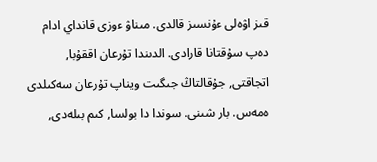قىز اۋەلى ءۇنسىز قالدى. مىناۋ ءوزى قانداي ادام دەپ سۇقتانا قارادى. الدىندا تۇرعان اققۇبا, اتجاقتى, جۇقالتاڭ جىگىت ويناپ تۇرعان سەكىلدى ەمەس. بار شىنى. سوندا دا بولسا, كىم بىلەدى,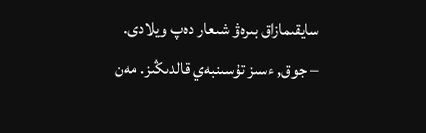سايقىمازاق بىرەۋ شىعار دەپ ويلادى.
– جوق, ءسىز تۇسىنبەي قالدىڭىز. مەن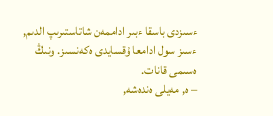ءسىزدى باسقا ءبىر اداممەن شاتاستىرىپ الدىم, ءسىز سول ادامعا ۇقسايدى ەكەنسىز. ونىڭ ەسىمى قانات.
– ە, مەيلى ەندەشە,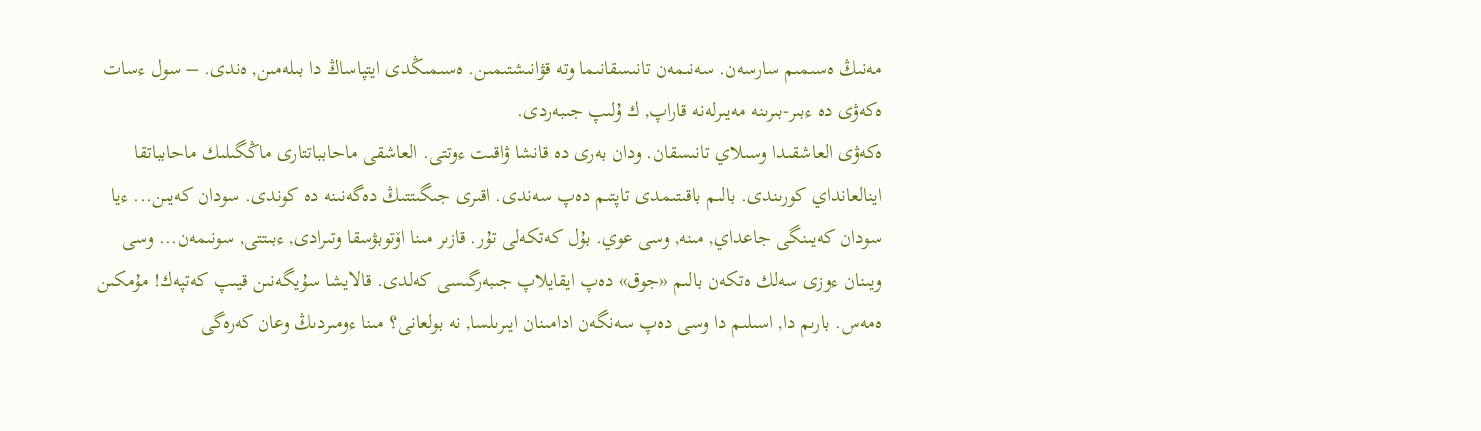مەنىڭ ەسىمىم سارسەن. سەنىمەن تانىسقانىما وتە قۋانىشتىمىن. ەسىمىڭدى ايتپاساڭ دا بىلەمىن, ەندى. – سول ءسات ەكەۋى دە ءبىر-بىرىنە مەيىرلەنە قاراپ, ك ۇلىپ جىبەردى.
ەكەۋى العاشقىدا وسىلاي تانىسقان. ودان بەرى دە قانشا ۋاقىت ءوتتى. العاشقى ماحابباتتارى ماڭگىلىك ماحابباتقا اينالعانداي كورىندى. بالىم باقىتىمدى تاپتىم دەپ سەندى. اقىرى جىگىتتىڭ دەگەنىنە دە كوندى. سودان كەيىن... ءيا سودان كەيىنگى جاعداي, مىنە, وسى عوي. بۇل كەتكەلى تۇر. قازىر مىنا اۆتوبۋسقا وتىرادى, ءبىتتى, سونىمەن... وسى ويىنان ءوزى سەلك ەتكەن بالىم «جوق» دەپ ايقايلاپ جىبەرگىسى كەلدى. قالايشا سۇيگەنىن قيىپ كەتپەك! مۇمكىن ەمەس. بارىم دا, اسىلىم دا وسى دەپ سەنگەن ادامىنان ايىرىلسا, نە بولعانى؟ مىنا ءومىردىڭ وعان كەرەگى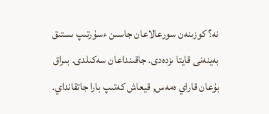نە؟ كوزىنەن سورعالاعان جاسىن ءسۇرتىپ ىستىق بەينەنى قايتا ىزدەدى. جاقىنداعان سەكىلدى. بىراق بۇعان قاراي ەمەس, قيعاش كەتىپ بارا جاتقانداي.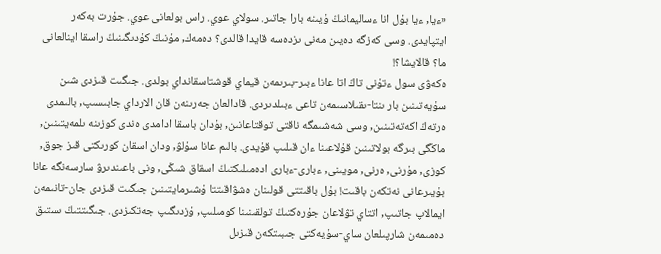«ءيا, ءيا بۇل انا ءساليمانىڭ ۇيىنە بارا جاتىر. سولاي عوي. راس بولعانى عوي. جۇرت بەكەر ايتپايدى. وسى كەزگە دەيىن مەنى ىزدەسە قايدا قالدى؟ دەمەك, مۇنىڭ كۇدىگىنىڭ راسقا اينالعانى ما؟ قالايشا؟!
ەكەۋى سول ءتۇنى تاڭ اتا عانا ءبىر-بىرىمەن قيماي قوشتاسقانداي بولدى. جىگىت قىزدى شىن سۇيەتىنىن بار ىنتا-ىقىلاسىمەن تاعى ءبىلدىردى. قادالعان جەرىنەن قان الارداي جابىسىپ, بالىمدى ەرتەڭ اكەتەتىنىن, وسى شەشىمگە ناقتى توقتاعانىن, بۇدان باسقا ادامدى ەندى كوزىنە ىلمەيتىنىن, ماڭگى بىرگە بولاتىنىن قۇلاعىنا ءان قىلىپ قۇيدى. بالىم عانا سۇلۋ, ودان اسقان كورىكتى قىز جوق, كوزى, مۇرنى, ەرنى, مويىنى, ءبارى-ءبارى ادەمىلىكتىڭ اسقاق شىڭى, ونى باعىندىرۋ سارسەنگە عانا بۇيىرعانى نەتكەن باقىت! بۇل باقىتتى قولىنان ەشۋاقىتتا ۇشىرمايتىنىن جىگىت قىزدى جان-تانىمەن ايمالاپ جاتىپ, اتتاي تۋلاعان جۇرەكتىڭ تولقىنىنا كومىلىپ, ۇزدىگىپ جەتكىزدى. جىگىتتىڭ ىستىق دەمىمەن شارپىلعان ساي-سۇيەكتى جىبىتكەن قىزىل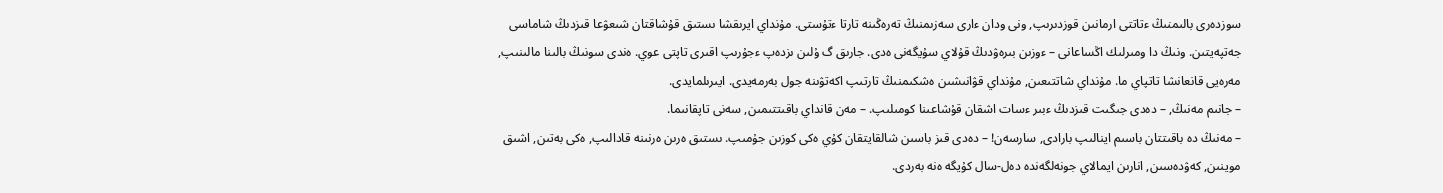سوزدەرى بالىمنىڭ ءتاتتى ارمانىن قوزدىرىپ, ونى ودان ءارى سەزىمنىڭ تەرەڭىنە تارتا ءتۇستى. مۇنداي ايرىقشا ىستىق قۇشاقتان شىعۋعا قىزدىڭ شاماسى جەتپەيتىن. ونىڭ دا ومىرلىك اڭساعانى – ءوزىن بىرەۋدىڭ قۇلاي سۇيگەنى ەدى. جارىق گ ۇلىن ىزدەپ ءجۇرىپ اقىرى تاپتى عوي. ەندى سونىڭ بالىنا مالىنىپ, مەرەيى قانعانشا تاتپاي ما. مۇنداي شاتتىعىن, مۇنداي قۋانىشىن ەشكىمنىڭ تارتىپ اكەتۋىنە جول بەرمەيدى. ايىرىلمايدى.
– جانىم مەنىڭ, – دەدى جىگىت قىزدىڭ ءبىر ءسات اشقان قۇشاعىنا كومىلىپ. – مەن قانداي باقىتتىمىن, سەنى تاپقانىما.
– مەنىڭ دە باقىتتان باسىم اينالىپ بارادى, سارسەن! – دەدى قىز باسىن شالقايتقان كۇي ەكى كوزىن جۇمىپ. ىستىق ەرىن ەرنىنە قادالىپ, ەكى بەتىن, اشىق موينىن, كەۋدەسىن, انارىن ايمالاي جونەلگەندە دەل-سال كۇيگە ەنە بەردى.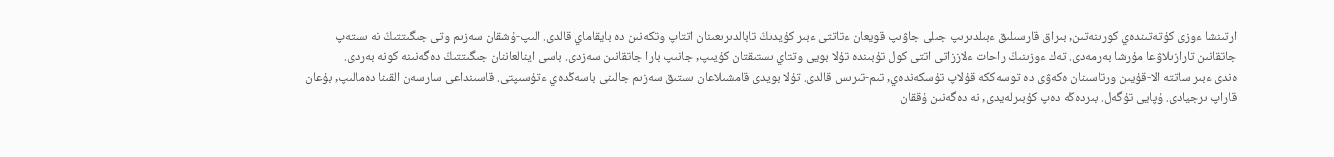ارتىنشا ءوزى كۇتەتىندەي كورىنەتىن, بىراق قارسىلىق ءبىلدىرىپ جىلى جاۋىپ قويعان ءتاتتى ءبىر كۇيدىڭ تابالدىرىعىنان اتتاپ وتكەنىن دە بايقاماي قالدى. الىپ-ۇشقان سەزىم وتى جىگىتتىڭ نە ىستەپ جاتقانىن تارازىلاۋعا مۇرشا بەرمەدى. تەك ءوزىنىڭ راحات ءلاززاتى اتتى كول تۇبىندە تۇلا بويى وتتاي ىستىقتان كۇيىپ, جانىپ بارا جاتقانىن سەزدى. باسى اينالعاننان جىگىتتىڭ دەگەنىنە كونە بەردى.
ەندى ءبىر ساتتە الا-قۇيىن ورتاسىنان ەكەۋى دە توسەككە قۇلاپ تۇسكەندەي, تىم-تىرىس قالدى. تۇلا بويدى قامشىلاعان ىستىق سەزىم جالىنى باسەڭدەي ءتۇسىپتى. قاسىنداعى سارسەن القىنا دەمالىپ, بۇعان قاراپ ىرجيادى. ۇپايى تۇگەل. بىردەڭە دەپ كۇبىرلەيدى, نە دەگەنىن ۇققان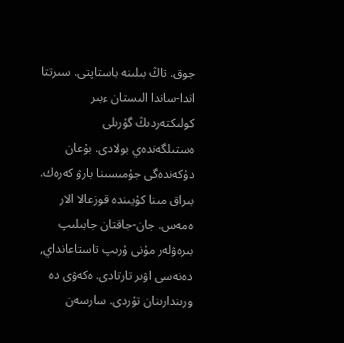جوق. تاڭ بىلىنە باستاپتى. سىرتتا اندا-ساندا الىستان ءبىر كولىكتەردىڭ گۇرىلى ەستىلگەندەي بولادى. بۇعان دۇكەندەگى جۇمىسىنا بارۋ كەرەك. بىراق مىنا كۇيىندە قوزعالا الار ەمەس. جان-جاقتان جابىلىپ بىرەۋلەر مۇنى ۇرىپ تاستاعانداي, دەنەسى اۋىر تارتادى. ەكەۋى دە ورىندارىنان تۇردى. سارسەن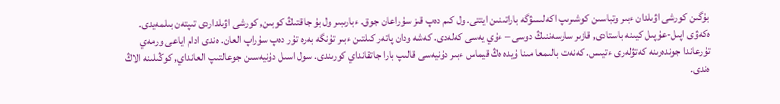بۇگىن كورشى اۋىلدان ءبىر وتباسىن كوشىرىپ اكەلىسۋگە باراتىنىن ايتتى. ول كىم دەپ قىز سۇراعان جوق. ءبارىبىر ول بۇ جاقتىڭ كوبىن, كورشى اۋىلداردى تىپتەن بىلمەيدى. ەكەۋى اپىل-عۇپىل كيىنە باستادى, قازىر سارسەننىڭ دوسى – ءۇي يەسى كەلەدى. كەشە ودان پاتەر كىلتىن ءبىر تۇنگە بەرە تۇر دەپ سۇراپ العان. ەندى ادام اياعى ورمەي تۇرعاندا جوندەرىنە كەتۋلەرى ءتيىس. كەنەت بالىمعا مىنا ۇيدە ەڭ قيماس ءبىر دۇنيەسى قالىپ بارا جاتقانداي كورىندى. سول اسىل دۇنيەسىن جوعالتىپ العانداي, كوڭىلىنە الاڭ ەندى.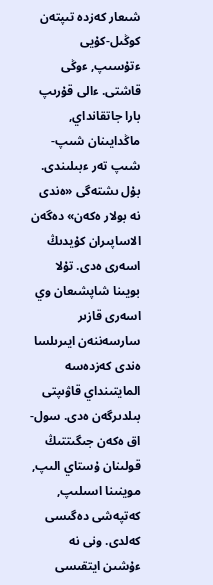شىعار كەزدە تىپتەن كوڭىل-كۇيى ءتۇسىپ, ءوڭى قاشتى. ءالى قۇرىپ بارا جاتقانداي, ماڭدايىنان شىپ-شىپ تەر ءبىلىندى. بۇل ىشتەگى «ەندى نە بولار ەكەن» دەگەن الاساپىران كۇيدىڭ اسەرى ەدى. تۇلا بويىنا شاپشىعان وي اسەرى قازىر سارسەننەن ايىرىلسا ەندى كەزدەسە المايتىنداي قاۋىپتى بىلدىرگەن ەدى. سول-اق ەكەن جىگىتتىڭ قولىنان ۇستاي الىپ, موينىنا اسىلىپ, كەتپەشى دەگىسى كەلدى. ونى نە ءۇشىن ايتقىسى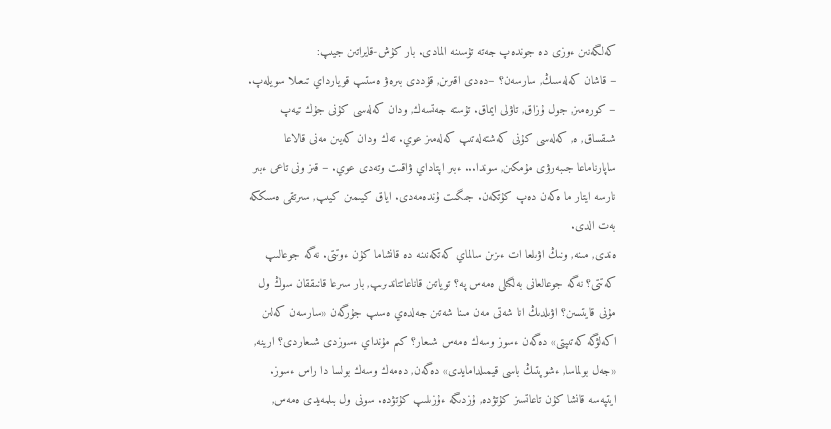كەلگەنىن ءوزى دە جوندەپ جەتە تۇسىنە المادى. بار كۇش-قايراتىن جيىپ:
– قاشان كەلەسىڭ, سارسەن؟ –دەدى اقىرىن, قۇددى بىرەۋ ەستىپ قويارداي تىعىلا سويلەپ.
– كورەمىز, جول ۇزاق, تاۋلى ايماق. تۇستە جەتسەك, ودان كەلەسى كۇنى جۇك تيەپ شىقساق, ە, كەلەسى كۇنى كەشتەلەتىپ كەلەمىز عوي. تەك ودان كەيىن مەنى قالاعا ساپارناماعا جىبەرۋى مۇمكىن, سوندا... ءبىر اپتاداي ۋاقىت وتەدى عوي. – قىز ونى تاعى ءبىر نارسە ايتار ما ەكەن دەپ كۇتكەن. جىگىت ۇندەمەدى. اياق كيىمىن كيىپ, سىرتقى ەسىككە بەت الدى.
ەندى, مىنە, ونىڭ اۋىلعا ات ءىزىن سالماي كەتكەنىنە دە قانشاما كۇن ءوتتى. نەگە جوعالىپ كەتتى؟ نەگە جوعالعانى بەلگىلى ەمەس پە؟ توياتىن قاناعاتتاندىرىپ, بار سىرعا قانىققان سوڭ ول مۇنى قايتسىن؟ اۋىلدىڭ انا شەتى مەن مىنا شەتىن جەلدەي ەسىپ جۇرگەن «سارسەن كەلىن اكەلۋگە كەتىپتى» دەگەن ءسوز وسەك ەمەس شىعار؟ كىم مۇنداي ءسوزدى شىعاردى؟ ارينە, «جەل بولماسا, ءشوپتىڭ باسى قيمىلدامايدى» دەگەن, دەمەك وسەك بولسا دا راس ءسوز. ايتپەسە قانشا كۇن تاعاتسىز كۇتۋدە, ۇزدىگە ءۇزىلىپ كۇتۋدە. سونى ول بىلمەيدى ەمەس,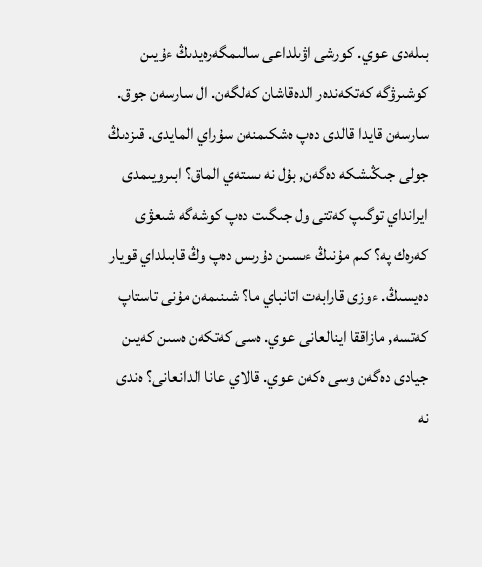بىلەدى عوي. كورشى اۋىلداعى سالىمگەرەيدىڭ ءۇيىن كوشىرۋگە كەتكەندەر الدەقاشان كەلگەن. ال سارسەن جوق. سارسەن قايدا قالدى دەپ ەشكىمنەن سۇراي المايدى. قىزدىڭ جولى جىڭىشكە دەگەن, بۇل نە ىستەي الماق؟ ابىرويىمدى ايرانداي توگىپ كەتتى ول جىگىت دەپ كوشەگە شىعۋى كەرەك پە؟ كىم مۇنىڭ ءىسىن دۇرىس دەپ وڭ قابىلداي قويار دەيسىڭ. ءوزى قارابەت اتانباي ما؟ شىنىمەن مۇنى تاستاپ كەتسە, مازاققا اينالعانى عوي. ەسى كەتكەن ەسىن كەيىن جيادى دەگەن وسى ەكەن عوي. قالاي عانا الدانعانى؟ ەندى نە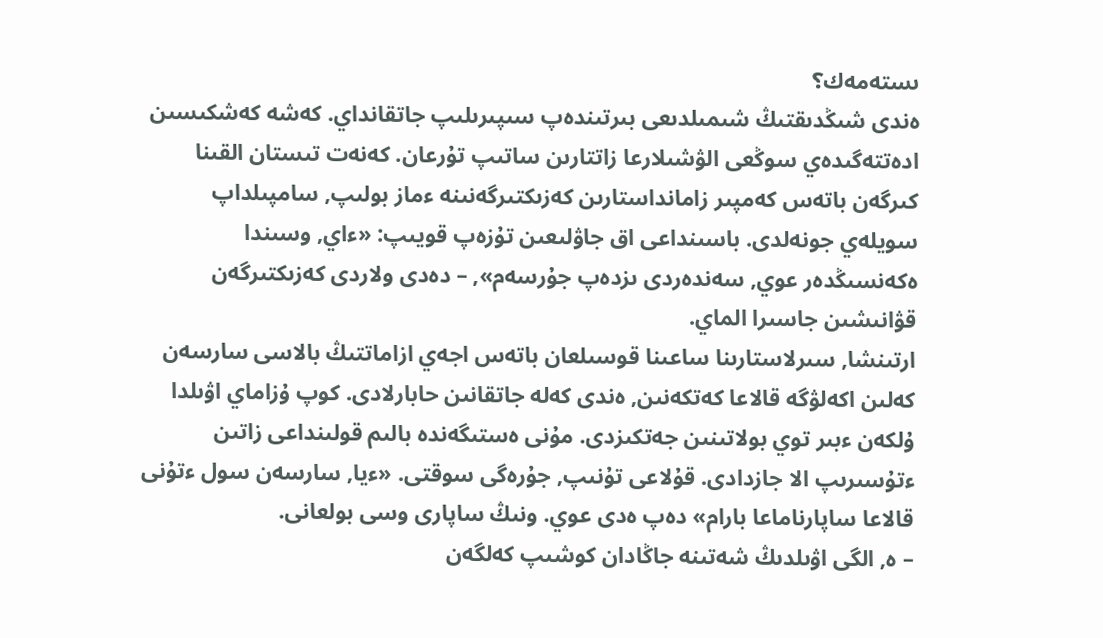ىستەمەك؟
ەندى شىڭدىقتىڭ شىمىلدىعى بىرتىندەپ سىپىرىلىپ جاتقانداي. كەشە كەشكىسىن ادەتتەگىدەي سوڭعى الۋشىلارعا زاتتارىن ساتىپ تۇرعان. كەنەت تىستان القىنا كىرگەن باتەس كەمپىر زامانداستارىن كەزىكتىرگەنىنە ءماز بولىپ, سامپىلداپ سويلەي جونەلدى. باسىنداعى اق جاۋلىعىن تۇزەپ قويىپ: «ءاي, وسىندا ەكەنسىڭدەر عوي, سەندەردى ىزدەپ جۇرسەم», – دەدى ولاردى كەزىكتىرگەن قۋانىشىن جاسىرا الماي.
ارتىنشا, سىرلاستارىنا ساعىنا قوسىلعان باتەس اجەي ازاماتتىڭ بالاسى سارسەن كەلىن اكەلۋگە قالاعا كەتكەنىن, ەندى كەلە جاتقانىن حابارلادى. كوپ ۇزاماي اۋىلدا ۇلكەن ءبىر توي بولاتىنىن جەتكىزدى. مۇنى ەستىگەندە بالىم قولىنداعى زاتىن ءتۇسىرىپ الا جازدادى. قۇلاعى تۇنىپ, جۇرەگى سوقتى. «ءيا, سارسەن سول ءتۇنى قالاعا ساپارناماعا بارام» دەپ ەدى عوي. ونىڭ ساپارى وسى بولعانى.
– ە, الگى اۋىلدىڭ شەتىنە جاڭادان كوشىپ كەلگەن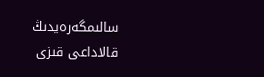سالىمگەرەيدىڭ قالاداعى قىزى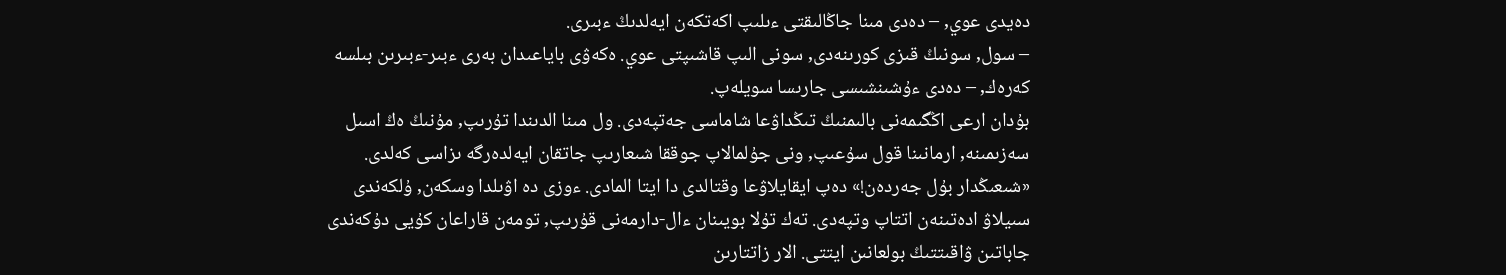دەيدى عوي, – دەدى مىنا جاڭالىقتى ءىلىپ اكەتكەن ايەلدىڭ ءبىرى.
– سول, سونىڭ قىزى كورىنەدى, سونى الىپ قاشىپتى عوي. ەكەۋى باياعىدان بەرى ءبىر-ءبىرىن بىلسە كەرەك, – دەدى ءۇشىنشىسى جارىسا سويلەپ.
بۇدان ارعى اڭگىمەنى بالىمنىڭ تىڭداۋعا شاماسى جەتپەدى. ول مىنا الدىندا تۇرىپ, مۇنىڭ ەڭ اسىل سەزىمىنە, ارمانىنا قول سۇعىپ, ونى جۇلمالاپ جوققا شىعارىپ جاتقان ايەلدەرگە ىزاسى كەلدى. «شىعىڭدار بۇل جەردەن!» دەپ ايقايلاۋعا وقتالدى دا ايتا المادى. ءوزى دە اۋىلدا وسكەن, ۇلكەندى سىيلاۋ ادەتىنەن اتتاپ وتپەدى. تەك تۇلا بويىنان ءال-دارمەنى قۇرىپ, تومەن قاراعان كۇيى دۇكەندى جاباتىن ۋاقىتتىڭ بولعانىن ايتتى. الار زاتتارىن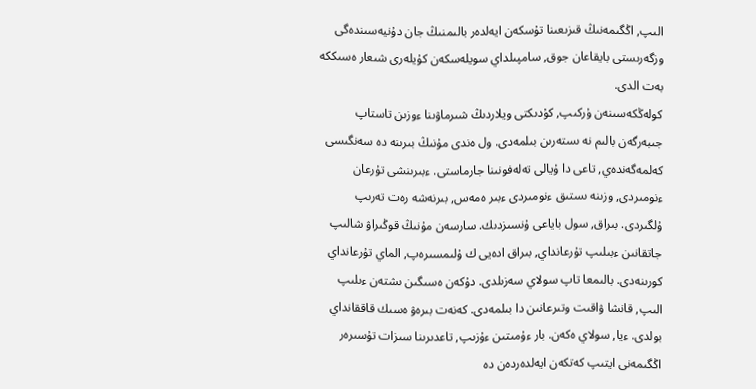الىپ, اڭگىمەنىڭ قىزىعىنا تۇسكەن ايەلدەر بالىمنىڭ جان دۇنيەسىندەگى وزگەرىستى بايقاعان جوق, سامپىلداي سويلەسكەن كۇيلەرى شىعار ەسىككە بەت الدى.
كولەڭكەسىنەن ۇركىپ, كۇدىكتى ويلاردىڭ شىرماۋىنا ءوزىن تاستاپ جىبەرگەن بالىم نە ىستەرىن بىلمەدى. ول ەندى مۇنىڭ بىرىنە دە سەنگىسى كەلمەگەندەي, تاعى دا ۇيالى تەلەفونىنا جارماستى. ءبىرىنشى تۇرعان ءنومىردى, وزىنە ىستىق ءنومىردى ءبىر ەمەس, بىرنەشە رەت تەرىپ ۇلگىردى. بىراق, سول باياعى ۇنسىزدىك. سارسەن مۇنىڭ قوڭىراۋ شالىپ جاتقانىن ءبىلىپ تۇرعانداي, بىراق ادەيى ك ۇلىمسىرەپ, الماي تۇرعانداي كورىنەدى. بالىمعا تاپ سولاي سەزىلدى. دۇكەن ەسىگىن ىشتەن ءىلىپ الىپ, قانشا ۋاقىت وتىرعانىن دا بىلمەدى. كەنەت بىرەۋ ەسىك قاققانداي بولدى. ءيا, سولاي ەكەن. بار ءۇمىتىن ءۇزىپ, تاعدىرىنا سىزات تۇسىرەر اڭگىمەنى ايتىپ كەتكەن ايەلدەردەن دە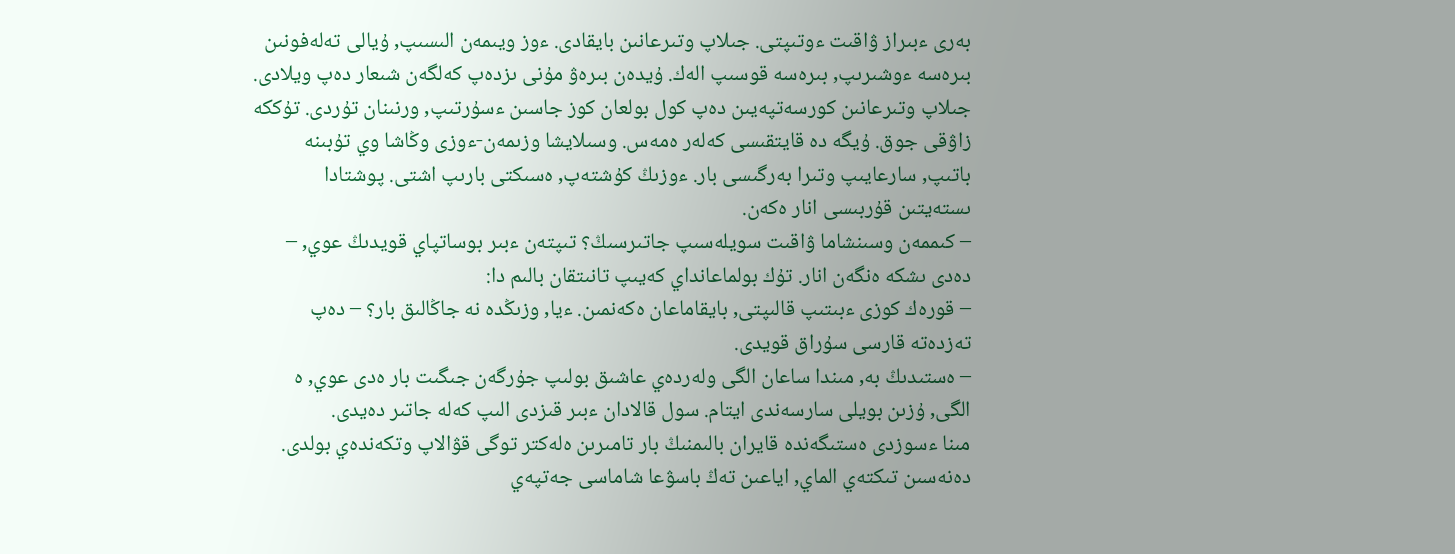بەرى ءبىراز ۋاقىت ءوتىپتى. جىلاپ وتىرعانىن بايقادى. ءوز ويىمەن الىسىپ, ۇيالى تەلەفونىن بىرەسە ءوشىرىپ, بىرەسە قوسىپ الەك. ۇيدەن بىرەۋ مۇنى ىزدەپ كەلگەن شىعار دەپ ويلادى. جىلاپ وتىرعانىن كورسەتپەيىن دەپ كول بولعان كوز جاسىن ءسۇرتىپ, ورنىنان تۇردى. تۇككە زاۋقى جوق. ۇيگە دە قايتقىسى كەلەر ەمەس. وسىلايشا وزىمەن-ءوزى وڭاشا وي تۇبىنە باتىپ, سارعايىپ وتىرا بەرگىسى بار. ءوزىڭ كۇشتەپ, ەسىكتى بارىپ اشتى. پوشتادا ىستەيتىن قۇربىسى انار ەكەن.
– كىممەن وسىنشاما ۋاقىت سويلەسىپ جاتىرسىڭ؟ تىپتەن ءبىر بوساتپاي قويدىڭ عوي, – دەدى ىشكە ەنگەن انار. تۇك بولماعانداي كەيىپ تانىتقان بالىم دا:
– قورەك كوزى ءبىتىپ قالىپتى, بايقاماعان ەكەنمىن. ءيا, وزىڭدە نە جاڭالىق بار؟ – دەپ تەزدەتە قارسى سۇراق قويدى.
– ەستىدىڭ بە, مىندا ساعان الگى ولەردەي عاشىق بولىپ جۇرگەن جىگىت بار ەدى عوي, ە الگى, ۇزىن بويلى سارسەندى ايتام. سول قالادان ءبىر قىزدى الىپ كەلە جاتىر دەيدى.
مىنا ءسوزدى ەستىگەندە قايران بالىمنىڭ بار تامىرىن ەلەكتر توگى قۋالاپ وتكەندەي بولدى. دەنەسىن تىكتەي الماي, اياعىن تەڭ باسۋعا شاماسى جەتپەي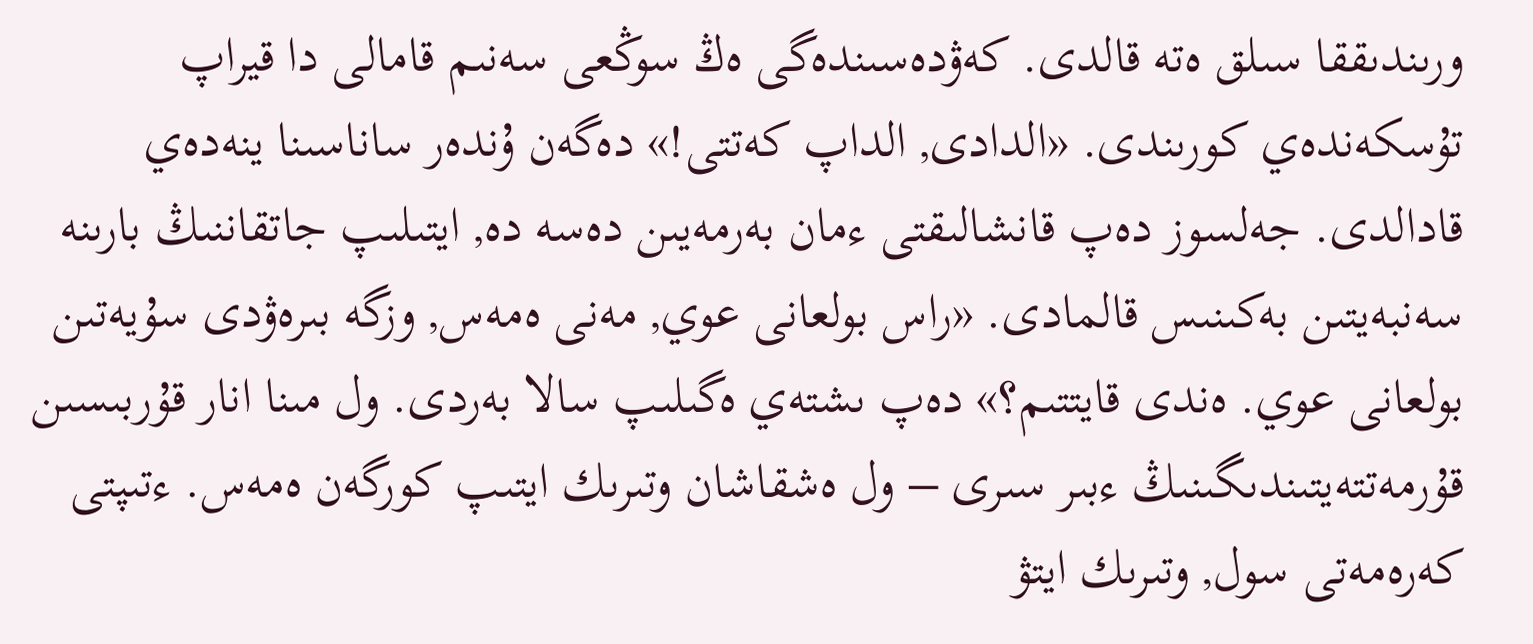ورىندىققا سىلق ەتە قالدى. كەۋدەسىندەگى ەڭ سوڭعى سەنىم قامالى دا قيراپ تۇسكەندەي كورىندى. «الدادى, الداپ كەتتى!» دەگەن ۇندەر ساناسىنا ينەدەي قادالدى. جەلسوز دەپ قانشالىقتى ءمان بەرمەيىن دەسە دە, ايتىلىپ جاتقاننىڭ بارىنە سەنبەيتىن بەكىنىس قالمادى. «راس بولعانى عوي, مەنى ەمەس, وزگە بىرەۋدى سۇيەتىن بولعانى عوي. ەندى قايتتىم؟» دەپ ىشتەي ەگىلىپ سالا بەردى. ول مىنا انار قۇربىسىن قۇرمەتتەيتىندىگىنىڭ ءبىر سىرى – ول ەشقاشان وتىرىك ايتىپ كورگەن ەمەس. ءتىپتى كەرەمەتى سول, وتىرىك ايتۋ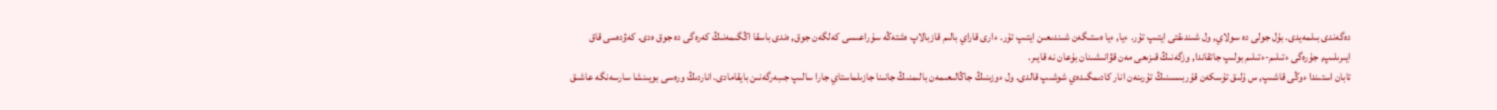دەگەندى بىلمەيدى. بۇل جولى دە سولاي, ول شىندىقتى ايتىپ تۇر. ءيا, ءيا ەستىگەن شىندىعىن ايتىپ تۇر. ءارى قاراي بالىم قازبالاپ ەشتەڭە سۇراعىسى كەلگەن جوق, ەندى باسقا اڭگىمەنىڭ كەرەگى دە جوق ەدى. كەۋدەسى قاق ايىرىلىپ, جۇرەگى ءتىلىم-ءتىلىم بولىپ جاتقاندا, وزگەنىڭ قىزىعى مەن قۋانىشىنان بۇعان نە قايىر.
تابان استىندا ءوڭى قاشىپ, س ۇلىق تۇسكەن قۇربىسىنىڭ تۇرىنەن انار كادىمگىدەي شوشىپ قالدى. ول ءوزىنىڭ جاڭالىعىمەن بالىمنىڭ جانىنا جازىلماستاي جارا سالىپ جىبەرگەنىن بايقامادى. اناردىڭ ورەسى بويىنشا سارسەنگە عاشىق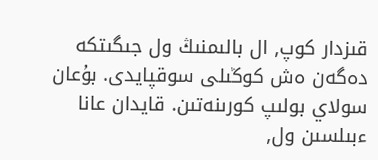قىزدار كوپ, ال بالىمنىڭ ول جىگىتكە دەگەن ەش كوڭىلى سوقپايدى. بۇعان سولاي بولىپ كورىنەتىن. قايدان عانا ءبىلسىن ول,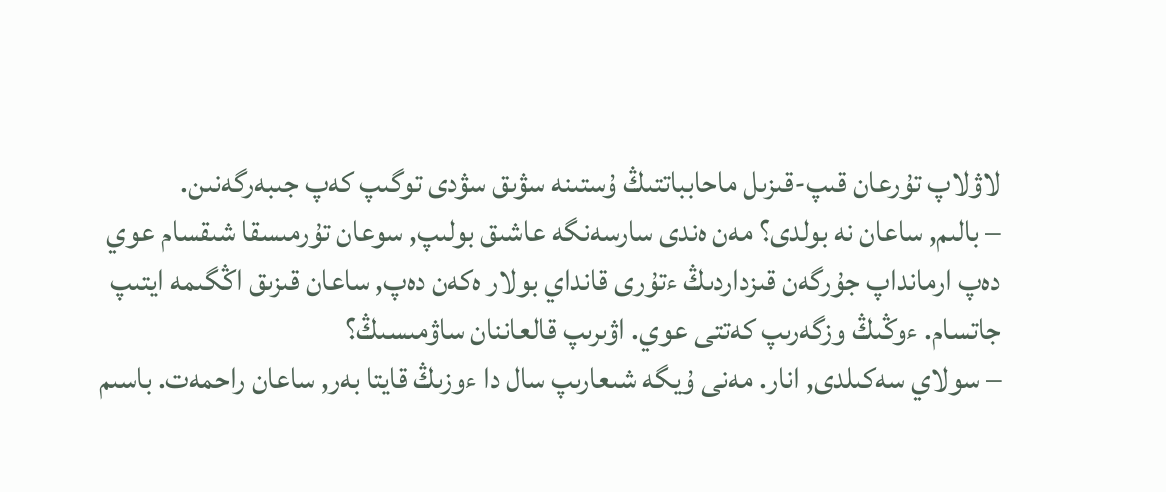لاۋلاپ تۇرعان قىپ-قىزىل ماحابباتتىڭ ۇستىنە سۋىق سۋدى توگىپ كەپ جىبەرگەنىن.
– بالىم, ساعان نە بولدى؟ مەن ەندى سارسەنگە عاشىق بولىپ, سوعان تۇرمىسقا شىقسام عوي دەپ ارمانداپ جۇرگەن قىزداردىڭ ءتۇرى قانداي بولار ەكەن دەپ, ساعان قىزىق اڭگىمە ايتىپ جاتسام. ءوڭىڭ وزگەرىپ كەتتى عوي. اۋىرىپ قالعاننان ساۋمىسىڭ؟
– سولاي سەكىلدى, انار. مەنى ۇيگە شىعارىپ سال دا ءوزىڭ قايتا بەر, ساعان راحمەت. باسىم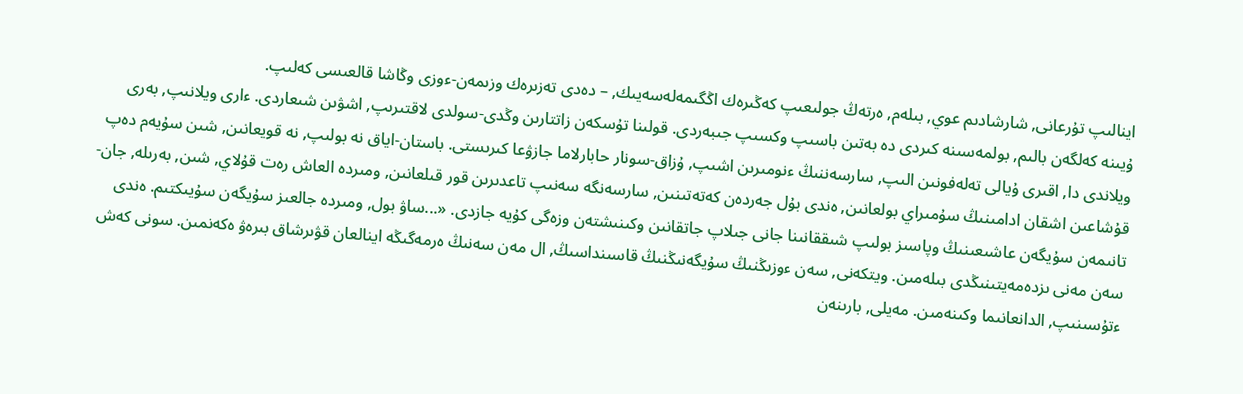اينالىپ تۇرعانى, شارشادىم عوي, بىلەم, ەرتەڭ جولىعىپ كەڭىرەك اڭگىمەلەسەيىك, – دەدى تەزىرەك وزىمەن-ءوزى وڭاشا قالعىسى كەلىپ.
ۇيىنە كەلگەن بالىم, بولمەسىنە كىردى دە بەتىن باسىپ وكسىپ جىبەردى. قولىنا تۇسكەن زاتتارىن وڭدى-سولدى لاقتىرىپ, اشۋىن شىعاردى. ءارى ويلانىپ, بەرى ويلاندى دا, اقىرى ۇيالى تەلەفونىن الىپ, سارسەننىڭ ءنومىرىن اشىپ, ۇزاق-سونار حابارلاما جازۋعا كىرىستى. باستان-اياق نە بولىپ, نە قويعانىن, شىن سۇيەم دەپ قۇشاعىن اشقان ادامىنىڭ سۇمىراي بولعانىن, ەندى بۇل جەردەن كەتەتىنىن, سارسەنگە سەنىپ تاعدىرىن قور قىلعانىن, ومىردە العاش رەت قۇلاي, شىن, بەرىلە, جان-تانىمەن سۇيگەن عاشىعىنىڭ وپاسىز بولىپ شىققانىنا جانى جىلاپ جاتقانىن وكىنىشتەن وزەگى كۇيە جازدى. «...ساۋ بول, ومىردە جالعىز سۇيگەن سۇيىكتىم. ەندى سەن مەنى ىزدەمەيتىنىڭدى بىلەمىن. ويتكەنى, سەن ءوزىڭنىڭ سۇيگەنىڭنىڭ قاسىنداسىڭ, ال مەن سەنىڭ ەرمەگىڭە اينالعان قۋىرشاق بىرەۋ ەكەنمىن. سونى كەش ءتۇسىنىپ, الدانعانىما وكىنەمىن. مەيلى, بارىنەن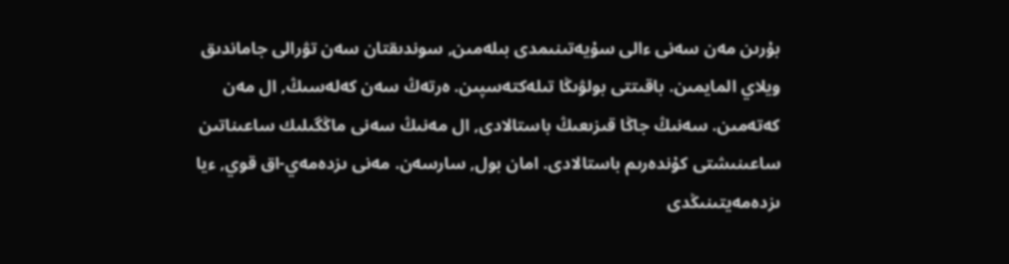بۇرىن مەن سەنى ءالى سۇيەتىنىمدى بىلەمىن, سوندىقتان سەن تۋرالى جاماندىق ويلاي المايمىن. باقىتتى بولۋىڭا تىلەكتەسپىن. ەرتەڭ سەن كەلەسىڭ, ال مەن كەتەمىن. سەنىڭ جاڭا قىزىعىڭ باستالادى, ال مەنىڭ سەنى ماڭگىلىك ساعىناتىن ساعىنىشتى كۇندەرىم باستالادى. امان بول, سارسەن. مەنى ىزدەمەي-اق قوي, ءيا ىزدەمەيتىنىڭدى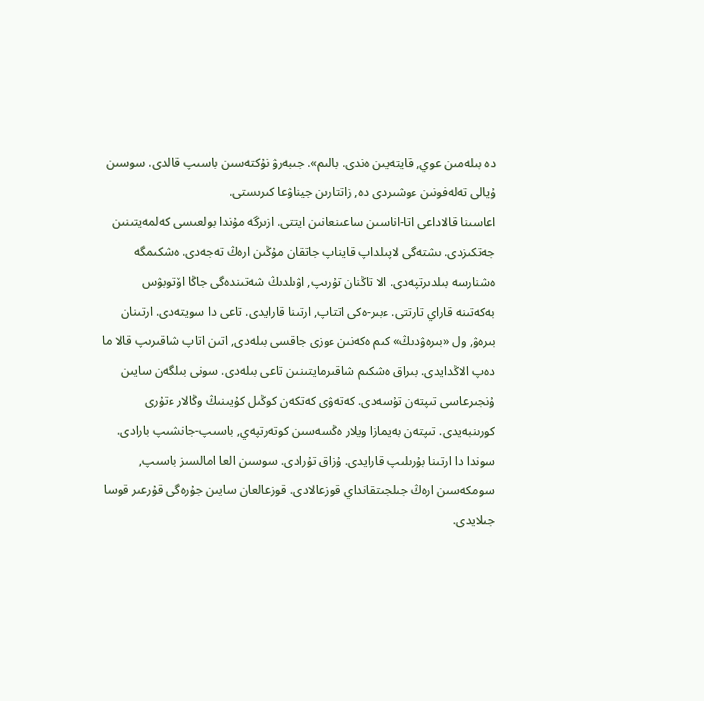دە بىلەمىن عوي, قايتەيىن ەندى. بالىم». جىبەرۋ نۇكتەسىن باسىپ قالدى. سوسىن ۇيالى تەلەفونىن ءوشىردى دە, زاتتارىن جيناۋعا كىرىستى.
اعاسىنا قالاداعى اتا-اناسىن ساعىنعانىن ايتتى. ازىرگە مۇندا بولعىسى كەلمەيتىنىن جەتكىزدى. ىشتەگى لاپىلداپ قايناپ جاتقان مۇڭىن ارەڭ تەجەدى. ەشكىمگە ەشنارسە بىلدىرتپەدى. الا تاڭنان تۇرىپ, اۋىلدىڭ شەتىندەگى جاڭا اۆتوبۋس بەكەتىنە قاراي تارتتى. ءبىر-ەكى اتتاپ, ارتىنا قارايدى. تاعى دا سويتەدى. ارتىنان بىرەۋ, ول «بىرەۋدىڭ» كىم ەكەنىن ءوزى جاقسى بىلەدى, اتىن اتاپ شاقىرىپ قالا ما دەپ الاڭدايدى. بىراق ەشكىم شاقىرمايتىنىن تاعى بىلەدى. سونى بىلگەن سايىن ۇنجىرعاسى تىپتەن تۇسەدى. كەتەۋى كەتكەن كوڭىل كۇيىنىڭ وڭالار ءتۇرى كورىنبەيدى. تىپتەن بەيمازا ويلار ەڭسەسىن كوتەرتپەي, باسىپ-جانشىپ بارادى. سوندا دا ارتىنا بۇرىلىپ قارايدى. ۇزاق تۇرادى. سوسىن العا امالسىز باسىپ, سومكەسىن ارەڭ جىلجىتقانداي قوزعالادى. قوزعالعان سايىن جۇرەگى قۇرعىر قوسا جىلايدى.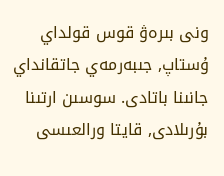ونى بىرەۋ قوس قولداي ۇستاپ, جىبەرمەي جاتقانداي جانىنا باتادى. سوسىن ارتىنا بۇرىلادى, قايتا ورالعىسى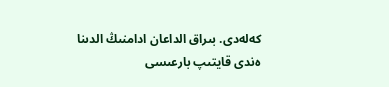كەلەدى. بىراق الداعان ادامنىڭ الدىنا ەندى قايتىپ بارعىسى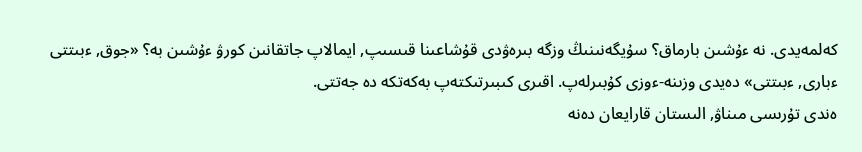كەلمەيدى. نە ءۇشىن بارماق؟ سۇيگەنىنىڭ وزگە بىرەۋدى قۇشاعىنا قىسىپ, ايمالاپ جاتقانىن كورۋ ءۇشىن بە؟ «جوق, ءبىتتى ءبارى, ءبىتتى» دەيدى وزىنە-ءوزى كۇبىرلەپ. اقىرى كىبىرتىكتەپ بەكەتكە دە جەتتى.
ەندى تۇرىسى مىناۋ, الىستان قارايعان دەنە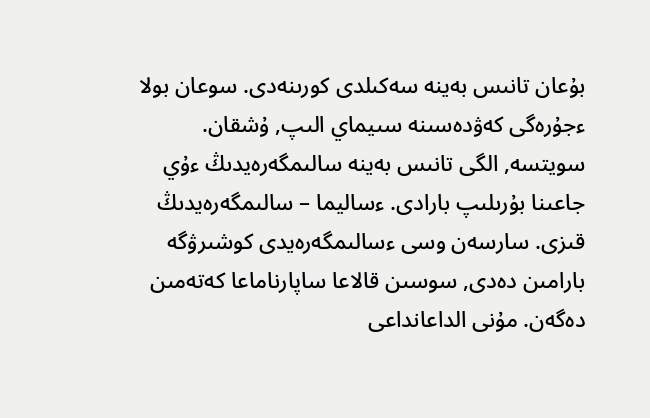بۇعان تانىس بەينە سەكىلدى كورىنەدى. سوعان بولا ءجۇرەگى كەۋدەسىنە سىيماي الىپ, ۇشقان. سويتسە, الگى تانىس بەينە سالىمگەرەيدىڭ ءۇي جاعىنا بۇرىلىپ بارادى. ءساليما – سالىمگەرەيدىڭ قىزى. سارسەن وسى ءسالىمگەرەيدى كوشىرۋگە بارامىن دەدى, سوسىن قالاعا ساپارناماعا كەتەمىن دەگەن. مۇنى الداعانداعى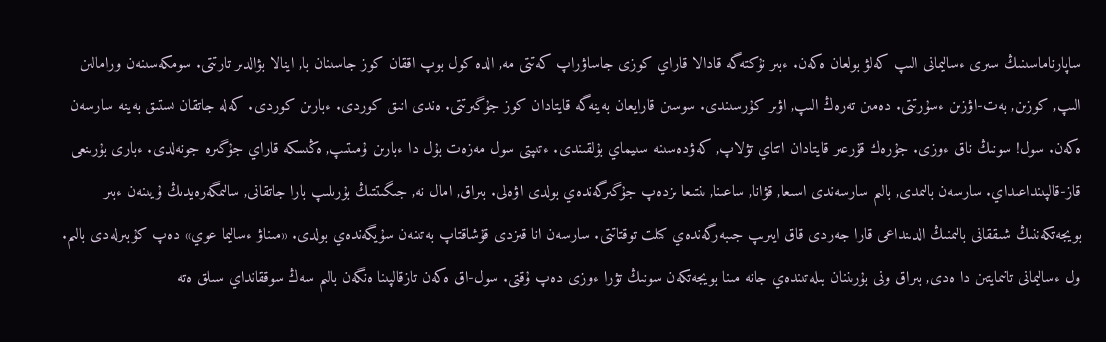ساپارناماسىنىڭ سىرى ءساليمانى الىپ كەلۋ بولعان ەكەن. ءبىر نۇكتەگە قادالا قاراي كوزى جاساۋراپ كەتتى مە, الدە كول بوپ اققان كوز جاسىنان با, اينالا بۋالدىر تارتتى. سومكەسىنەن ورامالىن الىپ, كوزىن, بەت-اۋزىن ءسۇرتتى. دەمىن تەرەڭ الىپ, اۋىر كۇرسىندى. سوسىن قارايعان بەينەگە قايتادان كوز جۇگىرتتى. ەندى انىق كوردى. ءبارىن كوردى. كەلە جاتقان ىستىق بەينە سارسەن ەكەن. سول! سونىڭ ناق ءوزى. جۇرەك قۇرعىر قايتادان اتتاي تۋلاپ, كەۋدەسىنە سىيماي بۇلقىندى. ءتىپتى سول مەزەت بۇل دا ءبارىن ۇمىتىپ, ەڭىسكە قاراي جۇگىرە جونەلدى. ءبارى بۇرىنعى قاز-قالپىنداعىداي. سارسەن بالىمدى, بالىم سارسەندى اسىعا, قۋانا, ساعىنا, ىنتىعا ىزدەپ جۇگىرگەندەي بولدى اۋەلى. بىراق, امال نە, جىگىتتىڭ بۇرىلىپ بارا جاتقانى, سالىمگەرەيدىڭ ۇيىنەن ءبىر بويجەتكەننىڭ شىققانى بالىمنىڭ الدىنداعى قارا جەردى قاق ايىرىپ جىبەرگەندەي كىلت توقتاتتى. سارسەن انا قىزدى قۇشاقتاپ بەتىنەن سۇيگەندەي بولدى. «مىناۋ ءساليما عوي» دەپ كۇبىرلەدى بالىم. ول ءساليمانى تانىمايتىن دا ەدى, بىراق ونى بۇرىننان بىلەتىندەي جانە مىنا بويجەتكەن سونىڭ تۋرا ءوزى دەپ ۇقتى. سول-اق ەكەن تازقالپىنا ەنگەن بالىم سەڭ سوققانداي سىلق ەتە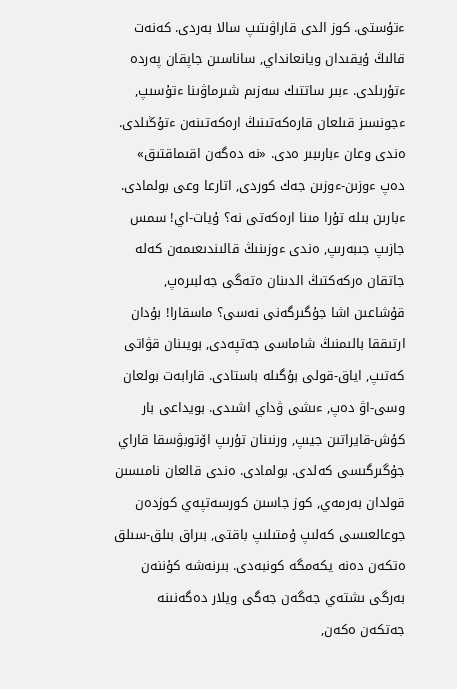ءتۇستى. كوز الدى قاراۋىتىپ سالا بەردى. كەنەت قالىڭ ۇيقىدان ويانعانداي, ساناسىن جاپقان پەردە ءتۇرىلدى. ءبىر ساتتىك سەزىم شىرماۋىنا ءتۇسىپ, ءجونسىز قىلعان قارەكەتىنىڭ ارەكەتىنەن ءتۇڭىلدى. ەندى وعان ءبارىبىر ەدى. «نە دەگەن اقىماقتىق» دەپ ءوزىن-ءوزىن جەك كوردى, اتارعا وعى بولمادى. ءبارىن بىلە تۇرا مىنا ارەكەتى نە؟ ۇيات-اي! سمس جازىپ جىبەرىپ, ەندى ءوزىنىڭ قالىندىعىمەن كەلە جاتقان ەركەكتىڭ الدىنان ەتەگى جەلبىرەپ, قۇشاعىن اشا جۇگىرگەنى نەسى؟ ماسقارا! بۇدان ارتىققا بالىمنىڭ شاماسى جەتپەدى, بويىنان قۋاتى كەتىپ, اياق-قولى بۇگىلە باستادى. قارابەت بولعان وسى-اۋ دەپ, ءىشى ۋداي اشىدى. بويداعى بار كۇش-قايراتىن جيىپ, ورنىنان تۇرىپ اۆتوبۋسقا قاراي جۇگىرگىسى كەلدى. بولمادى. ەندى قالعان نامىسىن قولدان بەرمەي, كوز جاسىن كورسەتپەي كوزدەن جوعالعىسى كەلىپ ۇمتىلىپ باقتى, بىراق بىلق-سىلق ەتكەن دەنە يكەمگە كونبەدى. بىرنەشە كۇننەن بەرگى ىشتەي جەگەن جەگى ويلار دەگەنىنە جەتكەن ەكەن,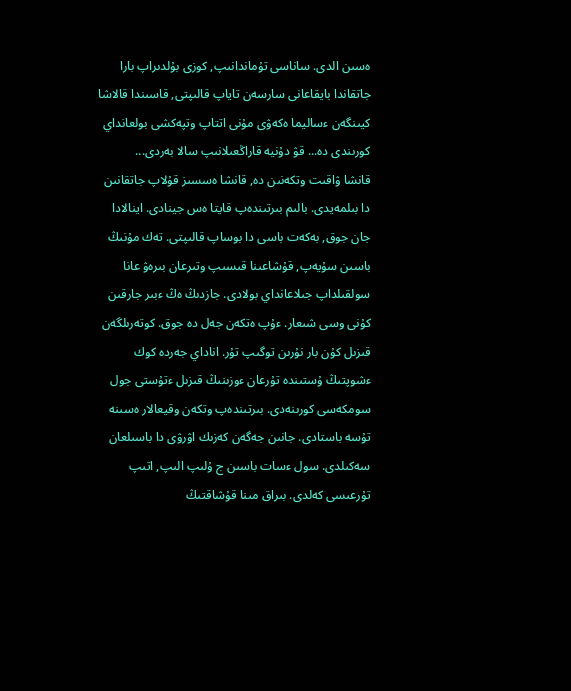ەسىن الدى. ساناسى تۇماندانىپ, كوزى بۇلدىراپ بارا جاتقاندا بايقاعانى سارسەن تاياپ قالىپتى, قاسىندا قالاشا كيىنگەن ءساليما ەكەۋى مۇنى اتتاپ وتپەكشى بولعانداي كورىندى دە... قۋ دۇنيە قاراڭعىلانىپ سالا بەردى...
قانشا ۋاقىت وتكەنىن دە, قانشا ەسسىز قۇلاپ جاتقانىن دا بىلمەيدى. بالىم بىرتىندەپ قايتا ەس جينادى. اينالادا جان جوق, بەكەت باسى دا بوساپ قالىپتى. تەك مۇنىڭ باسىن سۇيەپ, قۇشاعىنا قىسىپ وتىرعان بىرەۋ عانا سولقىلداپ جىلاعانداي بولادى. جازدىڭ ەڭ ءبىر جارقىن كۇنى وسى شىعار. ءۇپ ەتكەن جەل دە جوق. كوتەرىلگەن قىزىل كۇن بار نۇرىن توگىپ تۇر. اناداي جەردە كوك ءشوپتىڭ ۇستىندە تۇرعان ءوزىنىڭ قىزىل ءتۇستى جول سومكەسى كورىنەدى. بىرتىندەپ وتكەن وقيعالار ەسىنە تۇسە باستادى. جانىن جەگەن كەزىك اۋرۋى دا باسىلعان سەكىلدى. سول ءسات باسىن ج ۇلىپ الىپ, اتىپ تۇرعىسى كەلدى. بىراق مىنا قۇشاقتىڭ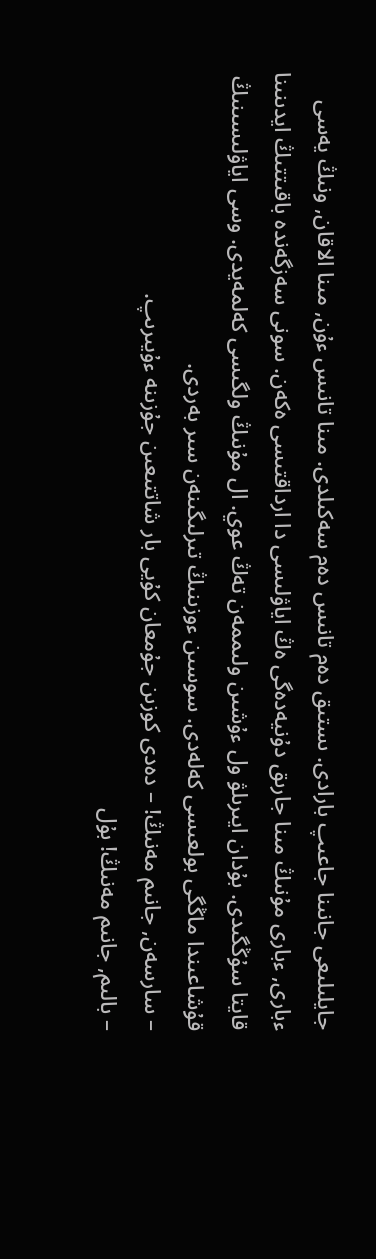جايلىلىعى جانىنا جاعىپ بارادى. ىستىق دەم تانىس دەم سەكىلدى. مىنا تانىس ءۇن, مىنا الاقان, ونىڭ يەسى ءبارى, ءبارى مۇنىڭ مىنا جارىق دۇنيەدەگى ەڭ اياۋلىسى دا ارداقتىسى ەكەن. سونى سەزگەندە باقىتتىڭ ايدىنىنا قايتا سۇڭگىدى. بۇدان ايىرىلۋ ول ءۇشىن ولىممەن تەڭ عوي. ال مۇنىڭ ولگىسى كەلمەيدى. وسى اياۋلىسىنىڭ قۇشاعىندا ماڭگى بولعىسى كەلەدى. سوسىن ءوزىنىڭ تىرلىگىنەن سىر بەردى.
– سارسەن, جانىم مەنىڭ! – دەدى كوزىن جۇمعان كۇيى بار شاتتىعىن جۇزىنە ءۇيىرىپ.
– بالىم, جانىم مەنىڭ! بۇل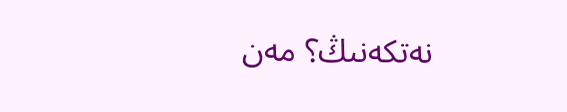نەتكەنىڭ؟ مەن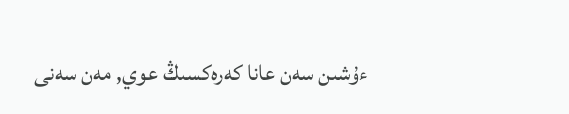ءۇشىن سەن عانا كەرەكسىڭ عوي, مەن سەنى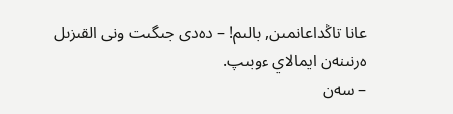عانا تاڭداعانمىن, بالىم! – دەدى جىگىت ونى القىزىل ەرنىنەن ايمالاي ءوبىپ.
– سەن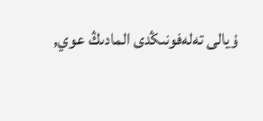ۇيالى تەلەفونىڭدى المادىڭ عوي,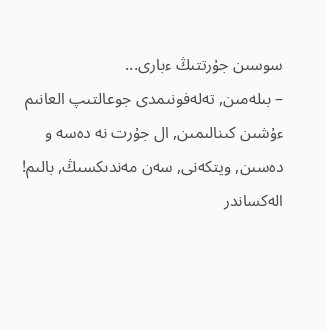سوسىن جۇرتتىڭ ءبارى...
– بىلەمىن, تەلەفونىمدى جوعالتىپ العانىم ءۇشىن كىنالىمىن, ال جۇرت نە دەسە و دەسىن, ويتكەنى, سەن مەندىكسىڭ, بالىم!
الەكساندر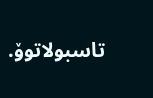تاسبولاتوۆ.